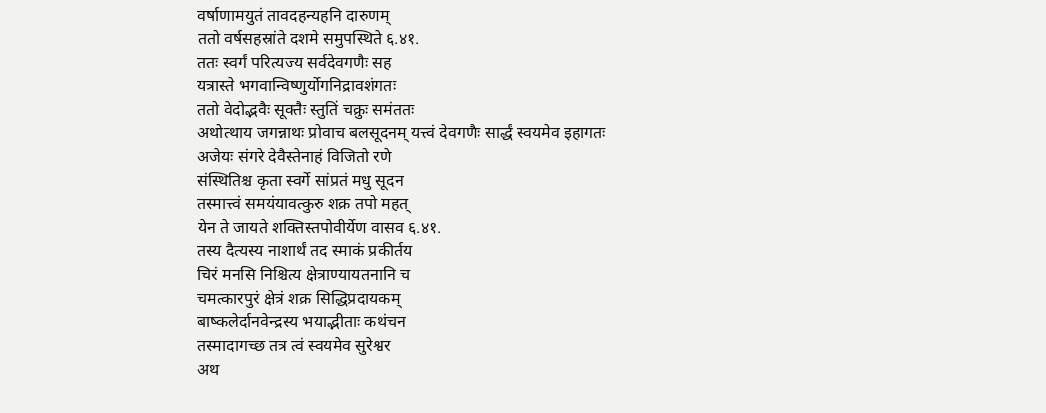वर्षाणामयुतं तावदहन्यहनि दारुणम्
ततो वर्षसहस्रांते दशमे समुपस्थिते ६.४१.
ततः स्वर्गं परित्यज्य सर्वदेवगणैः सह
यत्रास्ते भगवान्विष्णुर्योगनिद्रावशंगतः
ततो वेदोद्भवैः सूक्तैः स्तुतिं चक्रुः समंततः
अथोत्थाय जगन्नाथः प्रोवाच बलसूदनम् यत्त्वं देवगणैः सार्द्धं स्वयमेव इहागतः
अजेयः संगरे देवैस्तेनाहं विजितो रणे
संस्थितिश्च कृता स्वर्गे सांप्रतं मधु सूदन
तस्मात्त्वं समयंयावत्कुरु शक्र तपो महत्
येन ते जायते शक्तिस्तपोवीर्येण वासव ६.४१.
तस्य दैत्यस्य नाशार्थं तद स्माकं प्रकीर्तय
चिरं मनसि निश्चित्य क्षेत्राण्यायतनानि च
चमत्कारपुरं क्षेत्रं शक्र सिद्धिप्रदायकम्
बाष्कलेर्दानवेन्द्रस्य भयाद्भीताः कथंचन
तस्मादागच्छ तत्र त्वं स्वयमेव सुरेश्वर
अथ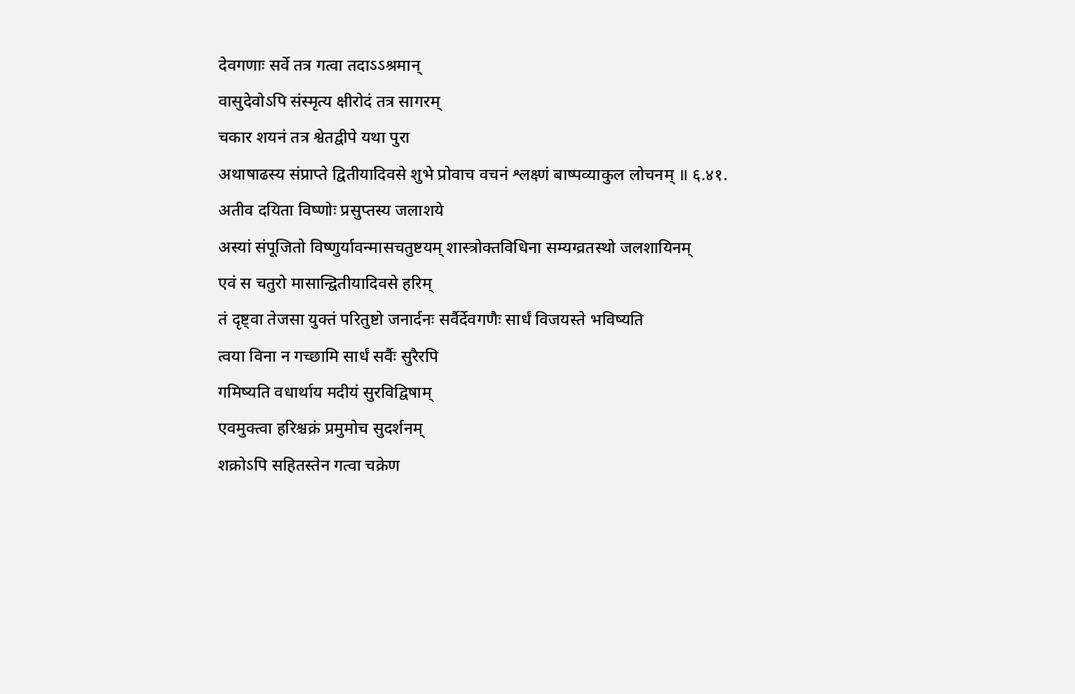देवगणाः सर्वे तत्र गत्वा तदाऽऽश्रमान्
वासुदेवोऽपि संस्मृत्य क्षीरोदं तत्र सागरम्
चकार शयनं तत्र श्वेतद्वीपे यथा पुरा
अथाषाढस्य संप्राप्ते द्वितीयादिवसे शुभे प्रोवाच वचनं श्लक्ष्णं बाष्पव्याकुल लोचनम् ॥ ६.४१.
अतीव दयिता विष्णोः प्रसुप्तस्य जलाशये
अस्यां संपूजितो विष्णुर्यावन्मासचतुष्टयम् शास्त्रोक्तविधिना सम्यग्व्रतस्थो जलशायिनम्
एवं स चतुरो मासान्द्वितीयादिवसे हरिम्
तं दृष्ट्वा तेजसा युक्तं परितुष्टो जनार्दनः सर्वैर्देवगणैः सार्धं विजयस्ते भविष्यति
त्वया विना न गच्छामि सार्धं सर्वैः सुरैरपि
गमिष्यति वधार्थाय मदीयं सुरविद्विषाम्
एवमुक्त्वा हरिश्चक्रं प्रमुमोच सुदर्शनम्
शक्रोऽपि सहितस्तेन गत्वा चक्रेण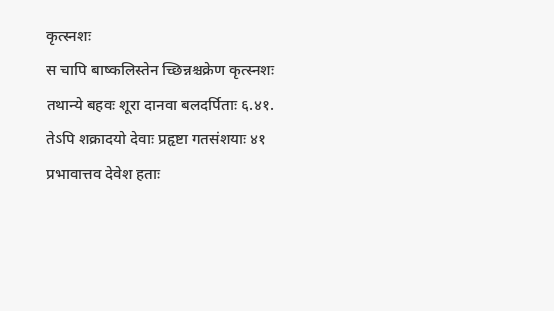कृत्स्नशः
स चापि बाष्कलिस्तेन च्छिन्नश्चक्रेण कृत्स्नशः
तथान्ये बहवः शूरा दानवा बलदर्पिताः ६.४१.
तेऽपि शक्रादयो देवाः प्रहृष्टा गतसंशयाः ४१ प्रभावात्तव देवेश हताः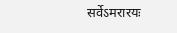सर्वेऽमरारयः